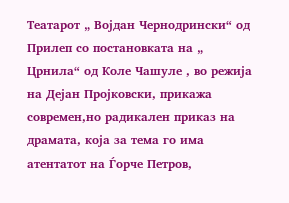Театарот „ Војдан Чернодрински“ од Прилеп со постановката на „ Црнила“ од Коле Чашуле , во режија на Дејан Пројковски, прикажа современ,но радикален приказ на драмата, која за тема го има атентатот на Ѓорче Петров,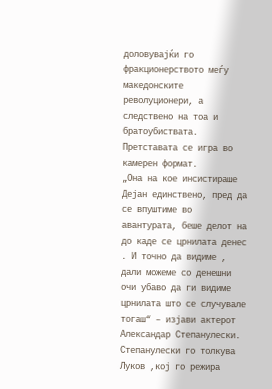доловувајќи го фракционерството меѓу македонските револуционери, а следствено на тоа и братоубиствата. Претставата се игра во камерен формат.
„Она на кое инсистираше Дејан единствено, пред да се впуштиме во авантурата, беше делот на до каде се црнилата денес . И точно да видиме , дали можеме со денешни очи убаво да ги видиме црнилата што се случувале тогаш“ – изјави актерот Александар Степанулески.
Степанулески го толкува Луков ,кој го режира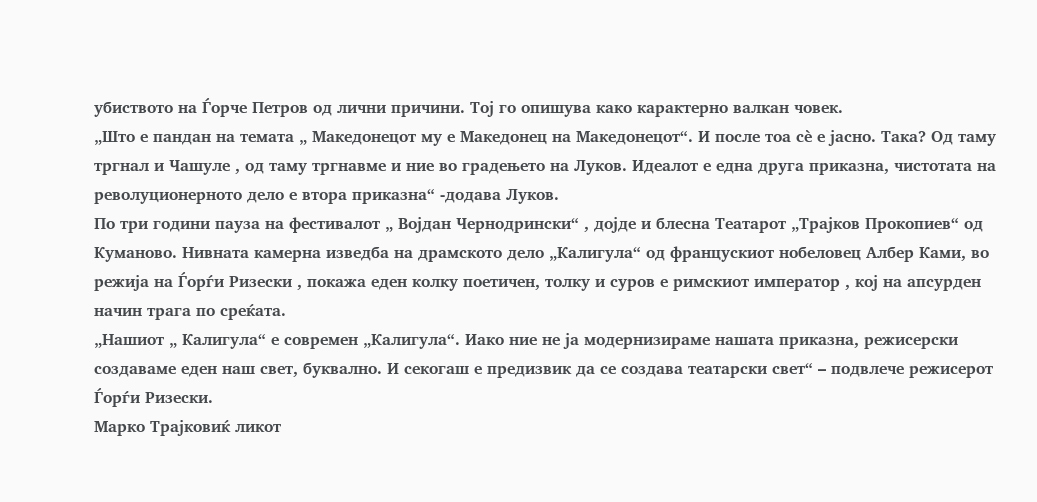убиството на Ѓорче Петров од лични причини. Тој го опишува како карактерно валкан човек.
„Што е пандан на темата „ Македонецот му е Македонец на Македонецот“. И после тоа сѐ е јасно. Така? Од таму тргнал и Чашуле , од таму тргнавме и ние во градењето на Луков. Идеалот е една друга приказна, чистотата на револуционерното дело е втора приказна“ -додава Луков.
По три години пауза на фестивалот „ Војдан Чернодрински“ , дојде и блесна Театарот „Трајков Прокопиев“ од Куманово. Нивната камерна изведба на драмското дело „Калигула“ од францускиот нобеловец Албер Ками, во режија на Ѓорѓи Ризески , покажа еден колку поетичен, толку и суров е римскиот император , кој на апсурден начин трага по среќата.
„Нашиот „ Калигула“ е современ „Калигула“. Иако ние не ја модернизираме нашата приказна, режисерски создаваме еден наш свет, буквално. И секогаш е предизвик да се создава театарски свет“ – подвлече режисерот Ѓорѓи Ризески.
Марко Трајковиќ ликот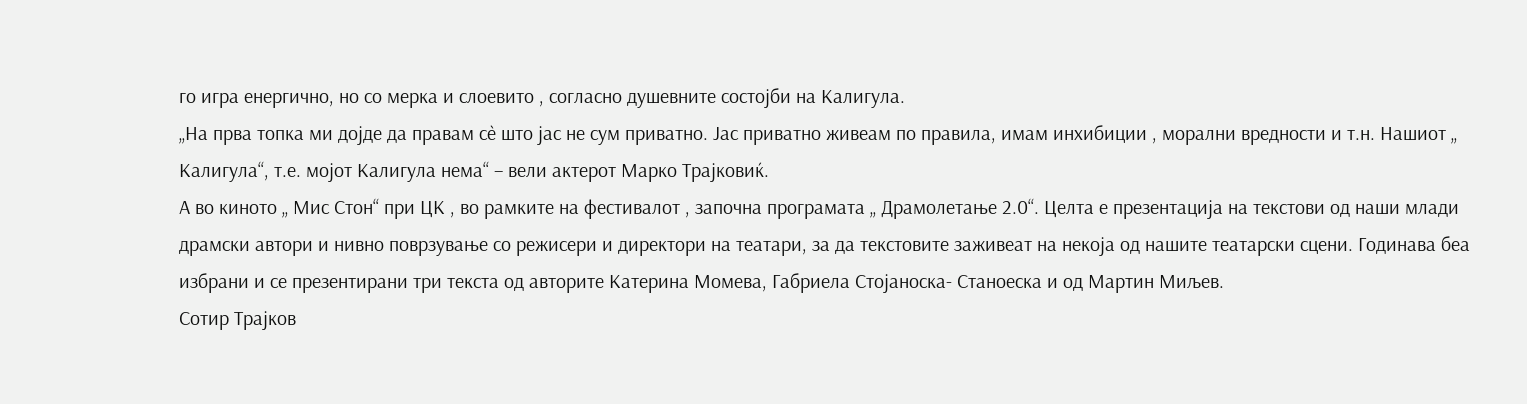го игра енергично, но со мерка и слоевито , согласно душевните состојби на Калигула.
„На прва топка ми дојде да правам сѐ што јас не сум приватно. Јас приватно живеам по правила, имам инхибиции , морални вредности и т.н. Нашиот „ Калигула“, т.е. мојот Калигула нема“ – вели актерот Марко Трајковиќ.
А во киното „ Мис Стон“ при ЦК , во рамките на фестивалот , започна програмата „ Драмолетање 2.0“. Целта е презентација на текстови од наши млади драмски автори и нивно поврзување со режисери и директори на театари, за да текстовите заживеат на некоја од нашите театарски сцени. Годинава беа избрани и се презентирани три текста од авторите Катерина Момева, Габриела Стојаноска- Станоеска и од Мартин Миљев.
Сотир Трајков